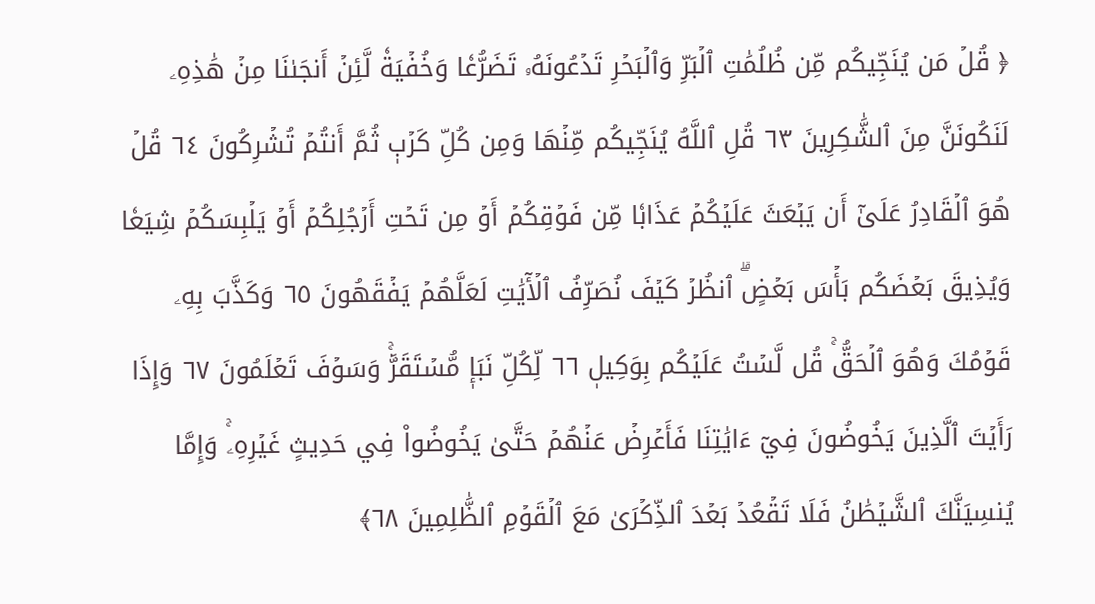﴿ قُلۡ مَن يُنَجِّيكُم مِّن ظُلُمَٰتِ ٱلۡبَرِّ وَٱلۡبَحۡرِ تَدۡعُونَهُۥ تَضَرُّعٗا وَخُفۡيَةٗ لَّئِنۡ أَنجَىٰنَا مِنۡ هَٰذِهِۦ لَنَكُونَنَّ مِنَ ٱلشَّٰكِرِينَ ٦٣ قُلِ ٱللَّهُ يُنَجِّيكُم مِّنۡهَا وَمِن كُلِّ كَرۡبٖ ثُمَّ أَنتُمۡ تُشۡرِكُونَ ٦٤ قُلۡ هُوَ ٱلۡقَادِرُ عَلَىٰٓ أَن يَبۡعَثَ عَلَيۡكُمۡ عَذَابٗا مِّن فَوۡقِكُمۡ أَوۡ مِن تَحۡتِ أَرۡجُلِكُمۡ أَوۡ يَلۡبِسَكُمۡ شِيَعٗا وَيُذِيقَ بَعۡضَكُم بَأۡسَ بَعۡضٍۗ ٱنظُرۡ كَيۡفَ نُصَرِّفُ ٱلۡأٓيَٰتِ لَعَلَّهُمۡ يَفۡقَهُونَ ٦٥ وَكَذَّبَ بِهِۦ قَوۡمُكَ وَهُوَ ٱلۡحَقُّۚ قُل لَّسۡتُ عَلَيۡكُم بِوَكِيلٖ ٦٦ لِّكُلِّ نَبَإٖ مُّسۡتَقَرّٞۚ وَسَوۡفَ تَعۡلَمُونَ ٦٧ وَإِذَا رَأَيۡتَ ٱلَّذِينَ يَخُوضُونَ فِيٓ ءَايَٰتِنَا فَأَعۡرِضۡ عَنۡهُمۡ حَتَّىٰ يَخُوضُواْ فِي حَدِيثٍ غَيۡرِهِۦۚ وَإِمَّا يُنسِيَنَّكَ ٱلشَّيۡطَٰنُ فَلَا تَقۡعُدۡ بَعۡدَ ٱلذِّكۡرَىٰ مَعَ ٱلۡقَوۡمِ ٱلظَّٰلِمِينَ ٦٨﴾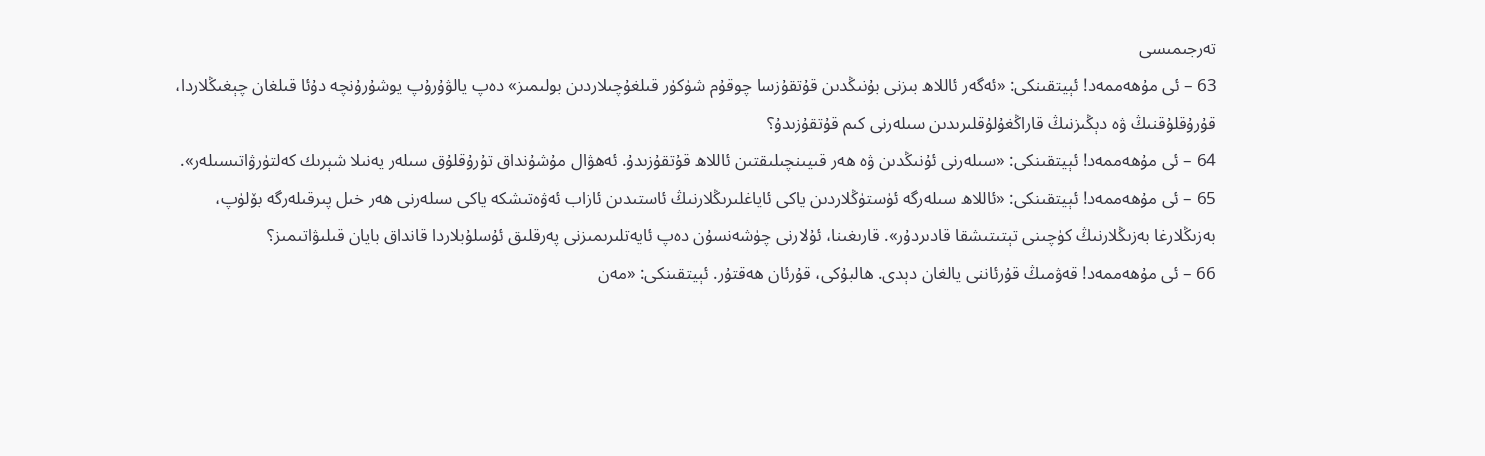تەرجىمىسى
63 – ئى مۇھەممەد! ئېيتقىنكى: «ئەگەر ئاللاھ بىزنى بۇنىڭدىن قۇتقۇزسا چوقۇم شۈكۈر قىلغۇچىلاردىن بولىمىز» دەپ يالۋۇرۇپ يوشۇرۇنچە دۇئا قىلغان چېغىڭلاردا، قۇرۇقلۇقنىڭ ۋە دېڭىزنىڭ قاراڭغۇلۇقلىرىدىن سىلەرنى كىم قۇتقۇزىدۇ؟
64 – ئى مۇھەممەد! ئېيتقىنكى: «سىلەرنى ئۇنىڭدىن ۋە ھەر قىيىنچىلىقتىن ئاللاھ قۇتقۇزىدۇ. ئەھۋال مۇشۇنداق تۇرۇقلۇق سىلەر يەنىلا شېرىك كەلتۈرۋاتىسىلەر».
65 – ئى مۇھەممەد! ئېيتقىنكى: «ئاللاھ سىلەرگە ئۈستۈڭلاردىن ياكى ئاياغلىرىڭلارنىڭ ئاستىدىن ئازاب ئەۋەتىشكە ياكى سىلەرنى ھەر خىل پىرقىلەرگە بۆلۈپ، بەزىڭلارغا بەزىڭلارنىڭ كۈچىنى تېتىتىشقا قادىردۇر». قارىغىنا، ئۇلارنى چۈشەنسۇن دەپ ئايەتلىرىمىزنى پەرقلىق ئۇسلۇبلاردا قانداق بايان قىلىۋاتىمىز؟
66 – ئى مۇھەممەد! قەۋمىڭ قۇرئاننى يالغان دېدى. ھالبۇكى، قۇرئان ھەقتۇر. ئېيتقىنكى: «مەن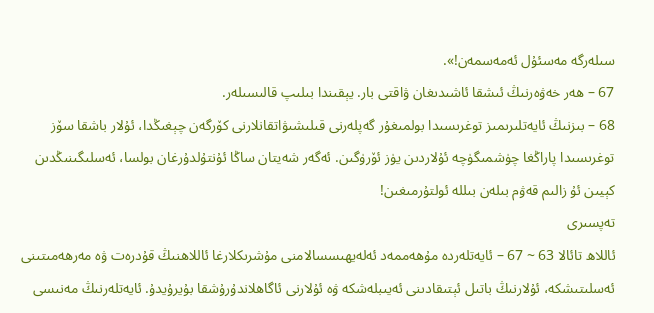سىلەرگە مەسئۇل ئەمەسمەن!».
67 – ھەر خەۋەرنىڭ ئىشقا ئاشىدىغان ۋاقتى بار. يېقىندا بىلىپ قالىسىلەر.
68 – بىزنىڭ ئايەتلىرىمىز توغرىسىدا بولمىغۇر گەپلەرنى قىلىشىۋاتقانلارنى كۆرگەن چېغىڭدا، ئۇلار باشقا سۆز توغرىسىدا پاراڭغا چۈشمىگۈچە ئۇلاردىن يۈز ئۆرۈگىن. ئەگەر شەيتان ساڭا ئۇنتۇلدۇرغان بولسا، ئەسلىگىنىڭدىن كېيىن ئۇ زالىم قەۋم بىلەن بىللە ئولتۇرمىغىن!
تەپسىرى
ئاللاھ تائالا 63 ~ 67 – ئايەتلەردە مۇھەممەد ئەلەيھىسسالامنى مۇشرىكلارغا ئاللاھنىڭ قۇدرەت ۋە مەرھەمىتىنى ئەسلىتىشكە، ئۇلارنىڭ باتىل ئېتىقادىنى ئەيىبلەشكە ۋە ئۇلارنى ئاگاھلاندۇرۇشقا بۇيرۇيدۇ. ئايەتلەرنىڭ مەنىسى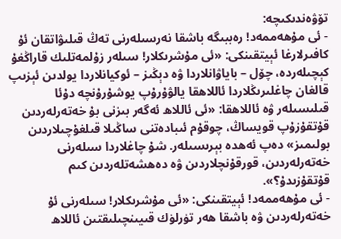تۆۋەندىكىچە:
- ئى مۇھەممەد! رەببىگە باشقا نەرسىلەرنى تەڭ قىلىۋاتقان ئۇ كافىرلارغا ئېيتقىنكى: «ئى مۇشرىكلار! سىلەر زۇلمەتلىك قاراڭغۇ كېچىلەردە، چۆل – باياۋانلاردا ۋە دېڭىز – ئوكيانلاردا يولدىن ئېزىپ قالغان چاغلىرىڭلاردا ئاللاھقا يالۋۇرۇپ يوشۇرۇنچە دۇئا قىلىسىلەر ۋە ئاللاھقا: «ئى ئاللاھ ئەگەر بىزنى بۇ خەتەرلەردىن قۇتقۇزۇپ قويساڭ، چوقۇم ئىبادەتنى ساڭىلا قىلغۇچىلاردىن بولىمىز» دەپ ئەھدە بېرىسىلەر. شۇ چاغلاردا سىلەرنى خەتەرلەردىن، قورقۇنچلاردىن ۋە دەھشەتلەردىن كىم قۇتقۇزىدۇ؟».
- ئى مۇھەممەد! ئېيتقىنكى: «ئى مۇشرىكلار! سىلەرنى ئۇ خەتەرلەردىن ۋە باشقا ھەر تۈرلۈك قىيىنچىلىقتىن ئاللاھ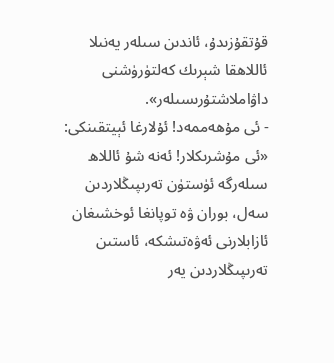قۇتقۇزىدۇ، ئاندىن سىلەر يەنىلا ئاللاھقا شېرىك كەلتۈرۈشنى داۋاملاشتۇرىسىلەر».
- ئى مۇھەممەد! ئۇلارغا ئېيتقىنكى: «ئى مۇشرىكلار! ئەنە شۇ ئاللاھ سىلەرگە ئۈستۈن تەرىپىڭلاردىن سەل، بوران ۋە توپانغا ئوخشىغان ئازابلارنى ئەۋەتىشكە، ئاستىن تەرىپىڭلاردىن يەر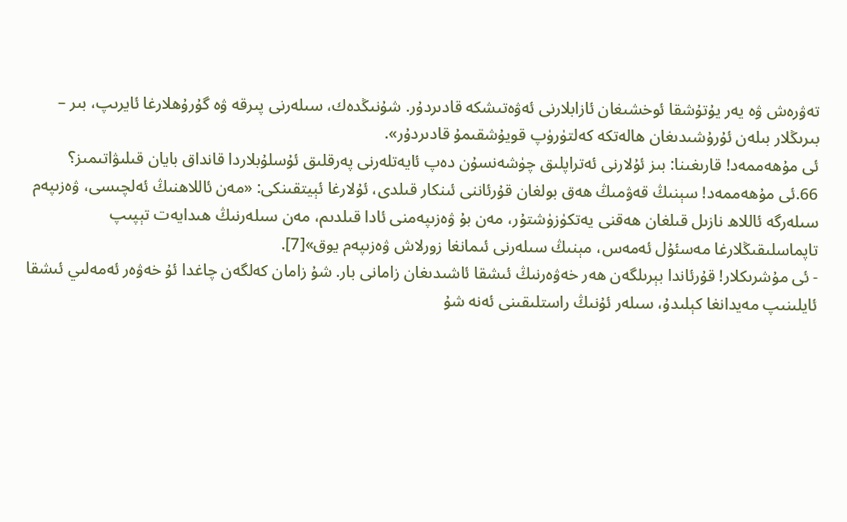تەۋرەش ۋە يەر يۇتۇشقا ئوخشىغان ئازابلارنى ئەۋەتىشكە قادىردۇر. شۇنىڭدەك، سىلەرنى پىرقە ۋە گۇرۇھلارغا ئايرىپ، بىر – بىرىڭلار بىلەن ئۇرۇشىدىغان ھالەتكە كەلتۈرۈپ قويۇشقىمۇ قادىردۇر».
ئى مۇھەممەد! قارىغىنا: بىز ئۇلارنى ئەتراپلىق چۈشەنسۇن دەپ ئايەتلەرنى پەرقلىق ئۇسلۇبلاردا قانداق بايان قىلىۋاتىمىز؟
66.ئى مۇھەممەد! سېنىڭ قەۋمىڭ ھەق بولغان قۇرئاننى ئىنكار قىلدى، ئۇلارغا ئېيتقىنكى: «مەن ئاللاھنىڭ ئەلچىسى، ۋەزىپەم سىلەرگە ئاللاھ نازىل قىلغان ھەقنى يەتكۈزۈشتۇر، مەن بۇ ۋەزىپەمنى ئادا قىلدىم، مەن سىلەرنىڭ ھىدايەت تېپىپ تاپماسلىقىڭلارغا مەسئۇل ئەمەس، مېنىڭ سىلەرنى ئىمانغا زورلاش ۋەزىپەم يوق»[7].
- ئى مۇشرىكلار! قۇرئاندا بېرىلگەن ھەر خەۋەرنىڭ ئىشقا ئاشىدىغان زامانى بار. شۇ زامان كەلگەن چاغدا ئۇ خەۋەر ئەمەلىي ئىشقا ئايلىنىپ مەيدانغا كېلىدۇ، سىلەر ئۇنىڭ راستلىقىنى ئەنە شۇ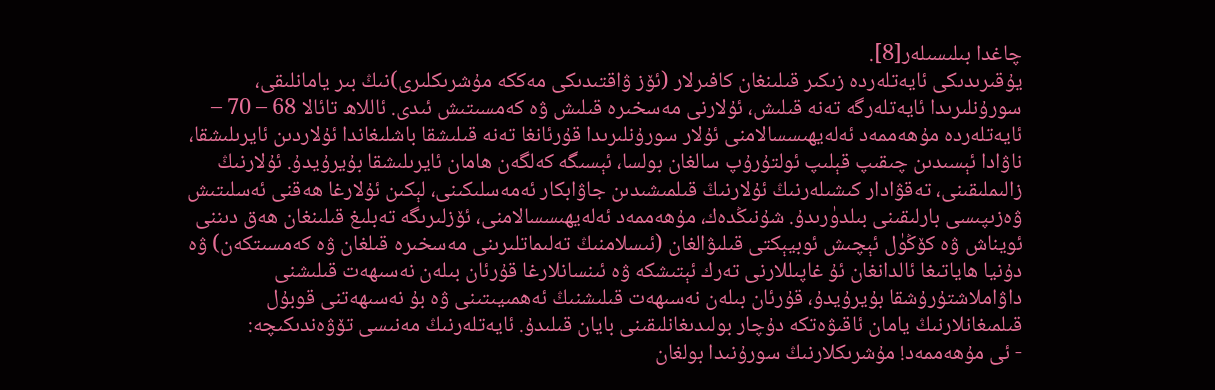چاغدا بىلىسىلەر[8].
يۇقىرىدىكى ئايەتلەردە زىكىر قىلىنغان كافىرلار (ئۆز ۋاقتىدىكى مەككە مۇشرىكلىرى)نىڭ بىر يامانلىقى، سورۇنلىرىدا ئايەتلەرگە تەنە قىلىش، ئۇلارنى مەسخىرە قىلىش ۋە كەمسىتىش ئىدى. ئاللاھ تائالا 68 – 70 – ئايەتلەردە مۇھەممەد ئەلەيھىسسالامنى ئۇلار سورۇنلىرىدا قۇرئانغا تەنە قىلىشقا باشلىغاندا ئۇلاردىن ئايرىلىشقا، ناۋادا ئېسىدىن چىقىپ قېلىپ ئولتۇرۇپ سالغان بولسا، ئېسىگە كەلگەن ھامان ئايرىلىشقا بۇيرۇيدۇ. ئۇلارنىڭ زالىملىقىنى، تەقۋادار كىشىلەرنىڭ ئۇلارنىڭ قىلمىشىدىن جاۋابكار ئەمەسلىكىنى، لېكىن ئۇلارغا ھەقنى ئەسلىتىش ۋەزىپىسى بارلىقىنى بىلدۈرىدۇ. شۇنىڭدەك، مۇھەممەد ئەلەيھىسسالامنى، ئۆزلىرىگە تەبلىغ قىلىنغان ھەق دىننى ئويناش ۋە كۆڭۈل ئېچىش ئوبيېكتى قىلىۋالغان (ئىسلامنىڭ تەلىماتلىرىنى مەسخىرە قىلغان ۋە كەمسىتكەن) ۋە دۇنيا ھاياتىغا ئالدانغان ئۇ غاپىللارنى تەرك ئېتىشكە ۋە ئىنسانلارغا قۇرئان بىلەن نەسىھەت قىلىشنى داۋاملاشتۇرۇشقا بۇيرۇيدۇ، قۇرئان بىلەن نەسىھەت قىلىشنىڭ ئەھمىيىتىنى ۋە بۇ نەسىھەتنى قوبۇل قىلمىغانلارنىڭ يامان ئاقىۋەتكە دۇچار بولىدىغانلىقىنى بايان قىلىدۇ. ئايەتلەرنىڭ مەنىسى تۆۋەندىكىچە:
- ئى مۇھەممەد! مۇشرىكلارنىڭ سورۇنىدا بولغان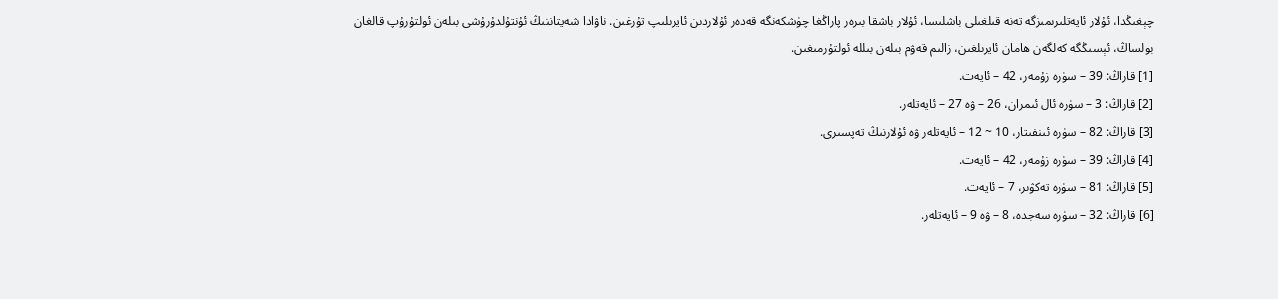چېغىڭدا، ئۇلار ئايەتلىرىمىزگە تەنە قىلغىلى باشلىسا، ئۇلار باشقا بىرەر پاراڭغا چۈشكەنگە قەدەر ئۇلاردىن ئايرىلىپ تۇرغىن. ناۋادا شەيتاننىڭ ئۇنتۇلدۇرۇشى بىلەن ئولتۇرۇپ قالغان بولساڭ، ئېسىڭگە كەلگەن ھامان ئايرىلغىن، زالىم قەۋم بىلەن بىللە ئولتۇرمىغىن.
[1] قاراڭ: 39 – سۈرە زۇمەر، 42 – ئايەت.
[2] قاراڭ: 3 – سۈرە ئال ئىمران، 26 – ۋە 27 – ئايەتلەر.
[3] قاراڭ: 82 – سۈرە ئىنفىتار، 10 ~ 12 – ئايەتلەر ۋە ئۇلارنىڭ تەپسىرى.
[4] قاراڭ: 39 – سۈرە زۇمەر، 42 – ئايەت.
[5] قاراڭ: 81 – سۈرە تەكۋىر، 7 – ئايەت.
[6] قاراڭ: 32 – سۈرە سەجدە، 8 – ۋە 9 – ئايەتلەر.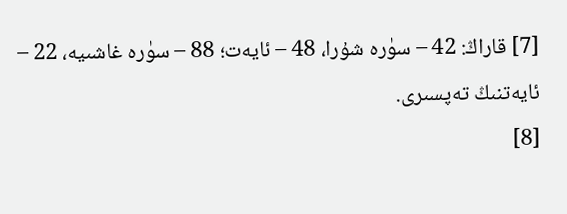[7] قاراڭ: 42 – سۈرە شۇرا، 48 – ئايەت؛ 88 – سۈرە غاشىيە، 22 – ئايەتنىڭ تەپسىرى.
[8]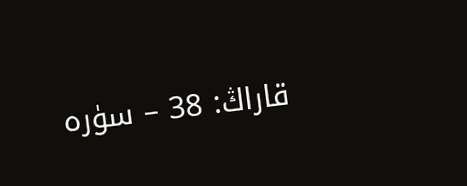قاراڭ: 38 – سۈرە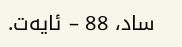ساد، 88 – ئايەت.